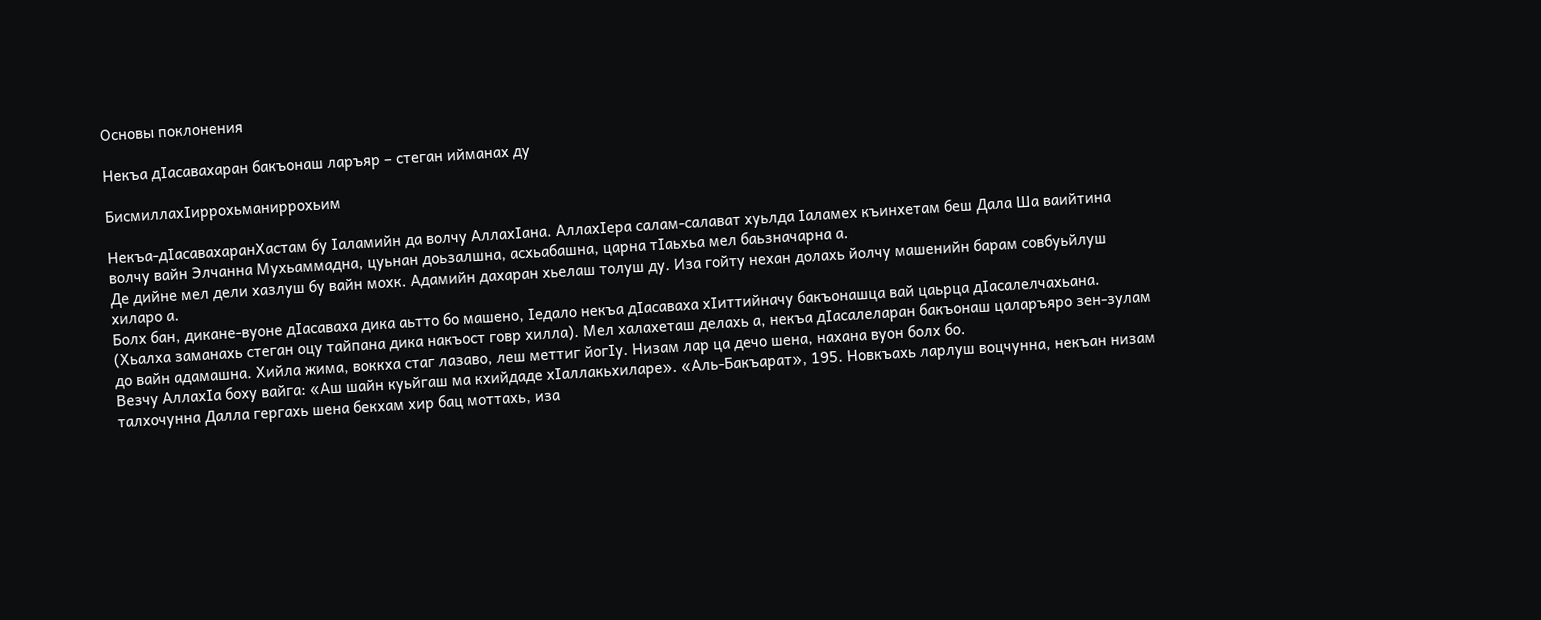Основы поклонения

Некъа дIасавахаран бакъонаш ларъяр – стеган ийманах ду

БисмиллахIиррохьманиррохьим

Некъа-дIасавахаранХастам бу Iаламийн да волчу АллахIана. АллахIера салам-салават хуьлда Iаламех къинхетам беш Дала Ша ваийтина волчу вайн Элчанна Мухьаммадна, цуьнан доьзалшна, асхьабашна, царна тIаьхьа мел баьзначарна а.
Де дийне мел дели хазлуш бу вайн мохк. Адамийн дахаран хьелаш толуш ду. Иза гойту нехан долахь йолчу машенийн барам совбуьйлуш хиларо а.
Болх бан, дикане-вуоне дIасаваха дика аьтто бо машено, Iедало некъа дIасаваха хIиттийначу бакъонашца вай цаьрца дIасалелчахьана. (Хьалха заманахь стеган оцу тайпана дика накъост говр хилла). Мел халахеташ делахь а, некъа дIасалеларан бакъонаш цаларъяро зен-зулам до вайн адамашна. Хийла жима, воккха стаг лазаво, леш меттиг йогIу. Низам лар ца дечо шена, нахана вуон болх бо.
Везчу АллахIа боху вайга: «Аш шайн куьйгаш ма кхийдаде хIаллакьхиларе». «Аль-Бакъарат», 195. Новкъахь ларлуш воцчунна, некъан низам талхочунна Далла гергахь шена бекхам хир бац моттахь, иза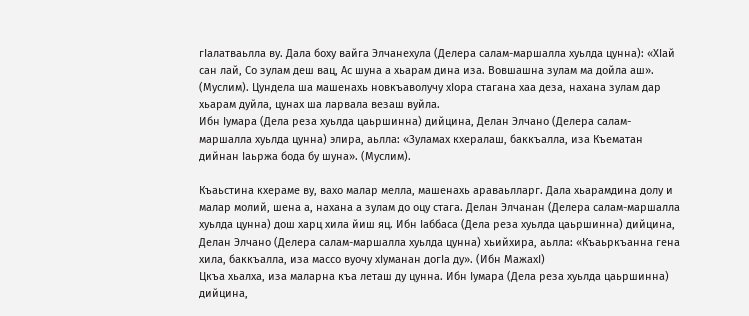гIалатваьлла ву. Дала боху вайга Элчанехула (Делера салам-маршалла хуьлда цунна): «ХIай сан лай, Со зулам деш вац, Ас шуна а хьарам дина иза. Вовшашна зулам ма дойла аш». (Муслим). Цундела ша машенахь новкъаволучу хIора стагана хаа деза, нахана зулам дар хьарам дуйла, цунах ша ларвала везаш вуйла.
Ибн Iумара (Дела реза хуьлда цаьршинна) дийцина, Делан Элчано (Делера салам-маршалла хуьлда цунна) элира, аьлла: «Зуламах кхералаш, баккъалла, иза Къематан дийнан Iаьржа бода бу шуна». (Муслим).

Къаьстина кхераме ву, вахо малар мелла, машенахь араваьлларг. Дала хьарамдина долу и малар молий, шена а, нахана а зулам до оцу стага. Делан Элчанан (Делера салам-маршалла хуьлда цунна) дош харц хила йиш яц. Ибн Iаббаса (Дела реза хуьлда цаьршинна) дийцина, Делан Элчано (Делера салам-маршалла хуьлда цунна) хьийхира, аьлла: «Къаьркъанна гена хила, баккъалла, иза массо вуочу хIуманан догIа ду». (Ибн МажахI)
Цкъа хьалха, иза маларна къа леташ ду цунна. Ибн Iумара (Дела реза хуьлда цаьршинна) дийцина,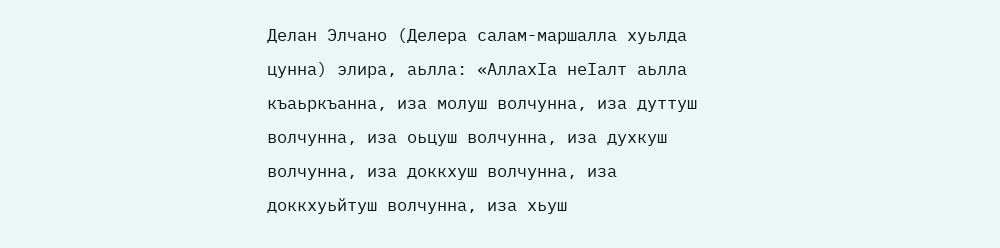Делан Элчано (Делера салам-маршалла хуьлда цунна) элира, аьлла: «АллахIа неIалт аьлла къаьркъанна, иза молуш волчунна, иза дуттуш волчунна, иза оьцуш волчунна, иза духкуш волчунна, иза доккхуш волчунна, иза доккхуьйтуш волчунна, иза хьуш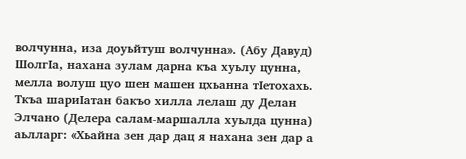волчунна, иза доуьйтуш волчунна». (Абу Давуд)
ШолгIа, нахана зулам дарна къа хуьлу цунна, мелла волуш цуо шен машен цхьанна тIетохахь. Ткъа шариIатан бакъо хилла лелаш ду Делан Элчано (Делера салам-маршалла хуьлда цунна) аьлларг: «Хьайна зен дар дац я нахана зен дар а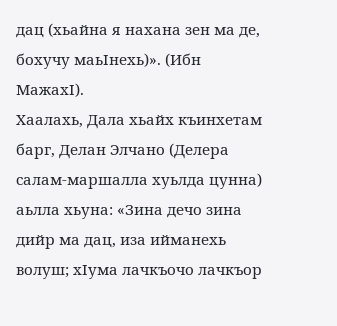дац (хьайна я нахана зен ма де, бохучу маьIнехь)». (Ибн МажахI).
Хаалахь, Дала хьайх къинхетам барг, Делан Элчано (Делера салам-маршалла хуьлда цунна) аьлла хьуна: «Зина дечо зина дийр ма дац, иза ийманехь волуш; хIума лачкъочо лачкъор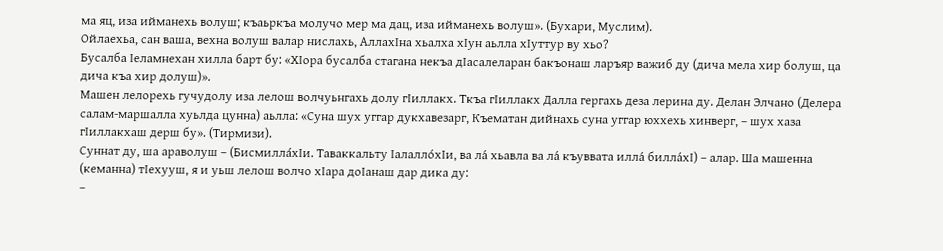ма яц, иза ийманехь волуш; къаьркъа молучо мер ма дац, иза ийманехь волуш». (Бухари, Муслим).
Ойлаехьа, сан ваша, вехна волуш валар нислахь, АллахIна хьалха хIун аьлла хIуттур ву хьо?
Бусалба Iеламнехан хилла барт бу: «ХIора бусалба стагана некъа дIасалеларан бакъонаш ларъяр важиб ду (дича мела хир болуш, ца дича къа хир долуш)».
Машен лелорехь гучудолу иза лелош волчуьнгахь долу гIиллакх. Ткъа гIиллакх Далла гергахь деза лерина ду. Делан Элчано (Делера салам-маршалла хуьлда цунна) аьлла: «Суна шух уггар дукхавезарг, Къематан дийнахь суна уггар юххехь хинверг, – шух хаза гIиллакхаш дерш бу». (Тирмизи).
Суннат ду, ша араволуш – (Бисмилла́хIи. Таваккальту Iалалло́хIи, ва ла́ хьавла ва ла́ къуввата илла́ билла́хI) – алар. Ша машенна (кеманна) тIехууш, я и уьш лелош волчо хIара доIанаш дар дика ду:
–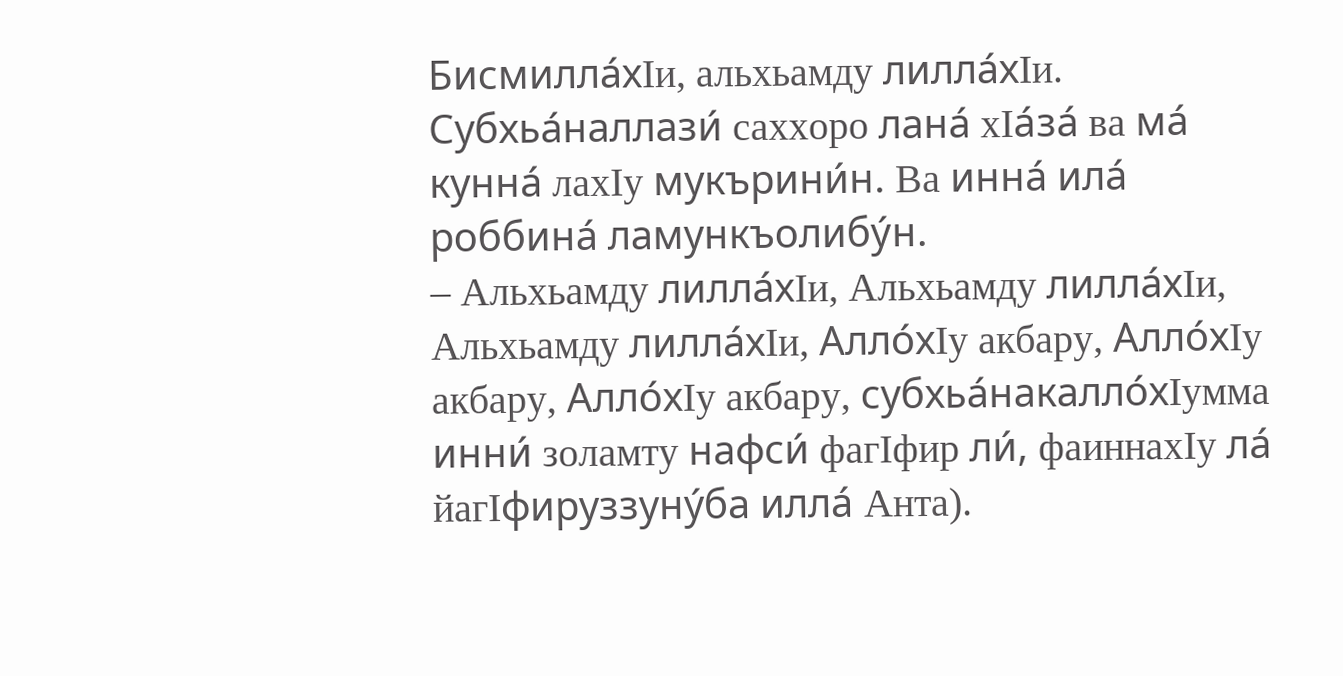Бисмилла́хIи, альхьамду лилла́хIи. Субхьа́наллази́ саххоро лана́ хIа́за́ ва ма́ кунна́ лахIу мукърини́н. Ва инна́ ила́ роббина́ ламункъолибу́н.
– Альхьамду лилла́хIи, Альхьамду лилла́хIи, Альхьамду лилла́хIи, Алло́хIу акбару, Алло́хIу акбару, Алло́хIу акбару, субхьа́накалло́хIумма инни́ золамту нафси́ фагIфир ли́, фаиннахIу ла́ йагIфируззуну́ба илла́ Анта).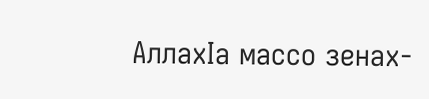АллахIа массо зенах-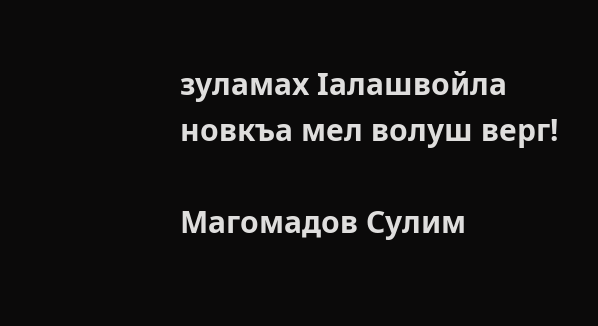зуламах Iалашвойла новкъа мел волуш верг!

Магомадов Сулим